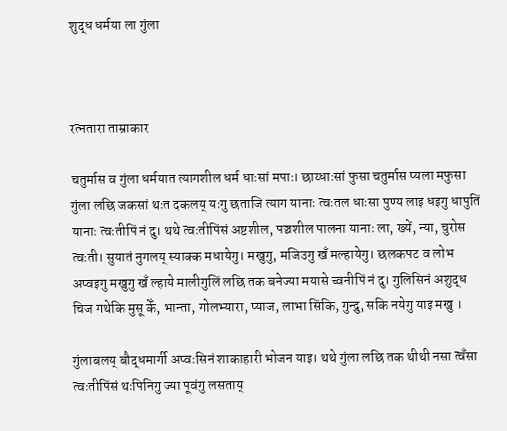शुद्ध धर्मया ला गुंला



रत्नतारा ताम्राकार

चतुर्मास व गुंला धर्मयात त्यागशील धर्म धाःसां मपाः। छाय्धाःसां फुसा चतुर्मास प्यला मफुसा गुंला लछि जकसां थःत दकलय् यःगु छताजि त्याग यानाः त्वःतल धाःसा पुण्य लाइ धइगु धापुतिं यानाः त्वःतीपिं नं दु। थथे त्वःतीपिंसं अष्टशील, पञ्चशील पालना यानाः ला, ख्यें, न्या, चुरोस त्वःती। सुयातं नुगलय् स्याक्क मधायेगु। मखुगु, मजिउगु खँ मल्हायेगु। छलकपट व लोभ अप्वइगु मखुगु खँ ल्हाये मालीगुलिं लछि तक बनेज्या मयासे च्वनीपिं नं दु। गुलिसिनं अशुद्ध चिज गथेकि मुसू केँ, भान्ता, गोलभ्यारा, प्याज, लाभा सिंकि, गुन्द्रु, सकि नयेगु याइ मखु ।

गुंलाबलय् बौद्धमार्गी अप्वःसिनं शाकाहारी भोजन याइ। थथे गुंला लछि तक थीथी नसा त्वँसा त्वःतीपिंसं थःपिनिगु ज्या पूवंगु लसताय्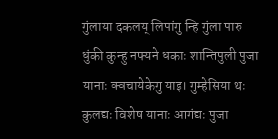गुंलाया दकलय् लिपांगु न्हि गुंला पारु धुंकी कुन्हु नफ्यने धकाः शान्तिपुली पुजा यानाः क्वचायेकेगु याइ। गुम्हेसिया थः कुलद्यः विशेष यानाः आगंद्यः पुजा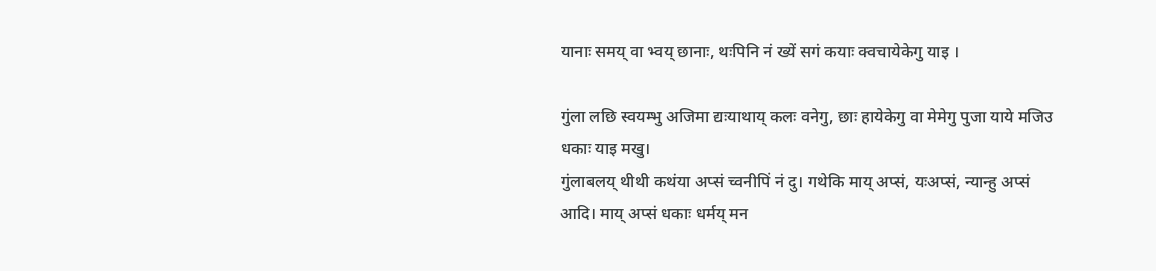यानाः समय् वा भ्वय् छानाः, थःपिनि नं ख्यें सगं कयाः क्वचायेकेगु याइ ।

गुंला लछि स्वयम्भु अजिमा द्यःयाथाय् कलः वनेगु, छाः हायेकेगु वा मेमेगु पुजा याये मजिउ धकाः याइ मखु।
गुंलाबलय् थीथी कथंया अप्सं च्वनीपिं नं दु। गथेकि माय् अप्सं, यःअप्सं, न्यान्हु अप्सं आदि। माय् अप्सं धकाः धर्मय् मन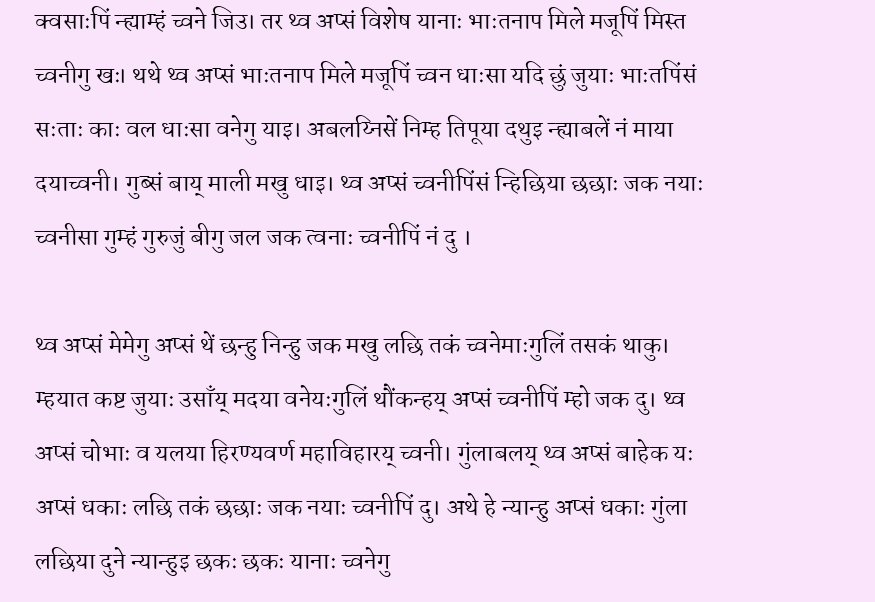क्वसाःपिं न्ह्याम्हं च्वने जिउ। तर थ्व अप्सं विशेष यानाः भाःतनाप मिले मजूपिं मिस्त च्वनीगु खः। थथे थ्व अप्सं भाःतनाप मिले मजूपिं च्वन धाःसा यदि छुं जुयाः भाःतपिंसं सःताः काः वल धाःसा वनेगु याइ। अबलय्निसें निम्ह तिपूया दथुइ न्ह्याबलें नं माया दयाच्वनी। गुब्सं बाय् माली मखु धाइ। थ्व अप्सं च्वनीपिंसं न्हिछिया छछाः जक नयाः च्वनीसा गुम्हं गुरुजुं बीगु जल जक त्वनाः च्वनीपिं नं दु ।

थ्व अप्सं मेमेगु अप्सं थें छन्हु निन्हु जक मखु लछि तकं च्वनेमाःगुलिं तसकं थाकु। म्हयात कष्ट जुयाः उसाँय् मदया वनेयःगुलिं थौंकन्हय् अप्सं च्वनीपिं म्हो जक दु। थ्व अप्सं चोभाः व यलया हिरण्यवर्ण महाविहारय् च्वनी। गुंलाबलय् थ्व अप्सं बाहेक यः अप्सं धकाः लछि तकं छछाः जक नयाः च्वनीपिं दु। अथे हे न्यान्हु अप्सं धकाः गुंला लछिया दुने न्यान्हुइ छकः छकः यानाः च्वनेगु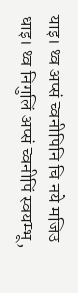याइ। थ्व अप्सं च्वनीपिनि चि नये मजिउ धाइ। थ्व निगुलिं अप्सं च्वनीपिं स्वयम्भू,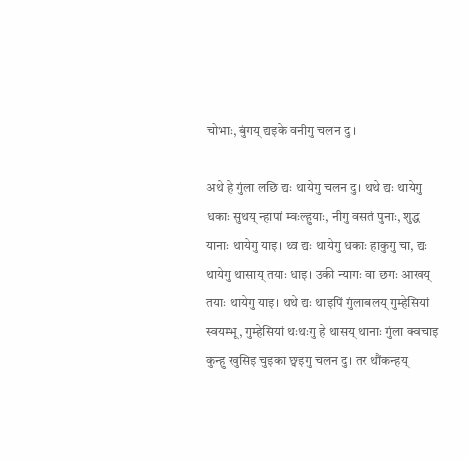चोभाः, बुंगय् द्यइके वनीगु चलन दु ।

अथे हे गुंला लछि द्यः थायेगु चलन दु। थथे द्यः थायेगु धकाः सुथय् न्हापां म्वःल्हुयाः, नीगु वसतं पुनाः, शुद्ध यानाः थायेगु याइ। थ्व द्यः थायेगु धकाः हाकुगु चा, द्यः थायेगु थासाय् तयाः धाइ। उकी न्यागः वा छगः आखय् तयाः थायेगु याइ। थथे द्यः थाइपिं गुंलाबलय् गुम्हेसियां स्वयम्भू, गुम्हेसियां थःथःगु हे थासय् थानाः गुंला क्वचाइ कुन्हु खुसिइ चुइका छ्वइगु चलन दु। तर थौंकन्हय्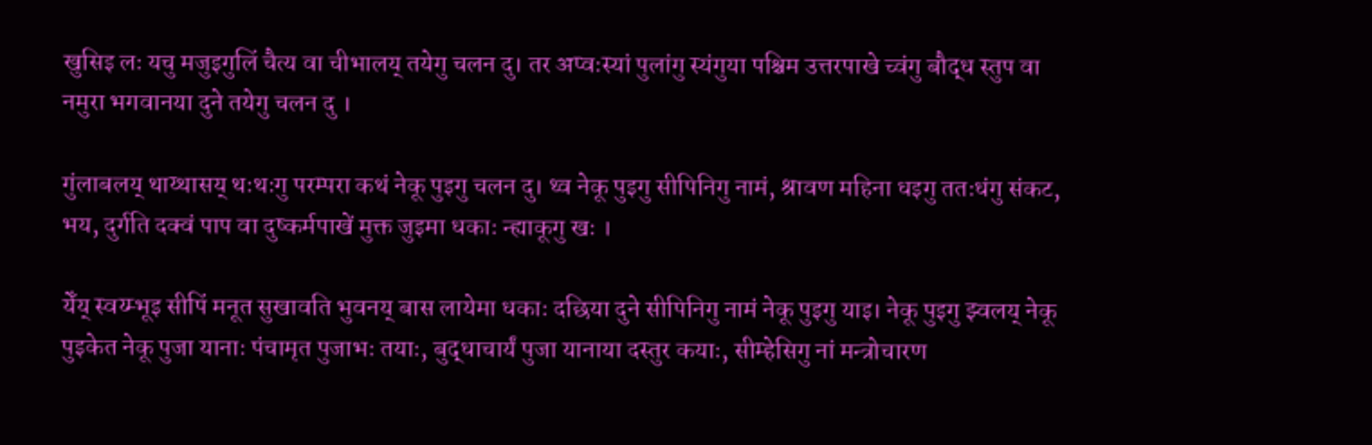खुसिइ लः यचु मजुइगुलिं चैत्य वा चीभालय् तयेगु चलन दु। तर अप्वःस्यां पुलांगु स्यंगुया पश्चिम उत्तरपाखे च्वंगु बौद्ध स्तुप वा नमुरा भगवानया दुने तयेगु चलन दु ।

गुंलाबलय् थाय्थासय् थःथःगु परम्परा कथं नेकू पुइगु चलन दु। थ्व नेकू पुइगु सीपिनिगु नामं, श्रावण महिना धइगु ततःधंगु संकट, भय, दुर्गति दक्वं पाप वा दुष्कर्मपाखें मुक्त जुइमा धकाः न्ह्याकूगु खः ।

येँय् स्वय्म्भूइ सीपिं मनूत सुखावति भुवनय् बास लायेमा धकाः दछिया दुने सीपिनिगु नामं नेकू पुइगु याइ। नेकू पुइगु झ्वलय् नेकू पुइकेत नेकू पुजा यानाः पंचामृत पुजाभः तयाः, बुद्धाचार्यं पुजा यानाया दस्तुर कयाः, सीम्हेसिगु नां मन्त्रोचारण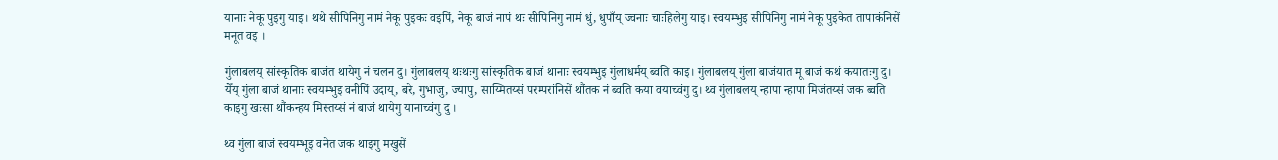यानाः नेकू पुइगु याइ। थथे सीपिनिगु नामं नेकू पुइकः वइपिं, नेकू बाजं नापं थः सीपिनिगु नामं धुं, धुपाँय् ज्वनाः चाःहिलेगु याइ। स्वयम्भुइ सीपिनिगु नामं नेकू पुइकेत तापाकंनिसें मनूत वइ ।

गुंलाबलय् सांस्कृतिक बाजंत थायेगु नं चलन दु। गुंलाबलय् थःथःगु सांस्कृतिक बाजं थानाः स्वयम्भुइ गुंलाधर्मय् ब्वति काइ। गुंलाबलय् गुंला बाजंयात मू बाजं कथं कयातःगु दु। येँय् गुंला बाजं थानाः स्वयम्भुइ वनीपिं उदाय्, बरे, गुभाजु, ज्यापु, साय्मितय्सं परम्परांनिसें थौंतक नं ब्वति कया वयाच्वंगु दु। थ्व गुंलाबलय् न्हापा न्हापा मिजंतय्सं जक ब्वति काइगु खःसा थौंकन्हय मिस्तय्सं नं बाजं थायेगु यानाच्वंगु दु ।

थ्व गुंला बाजं स्वयम्भूइ वनेत जक थाइगु मखुसें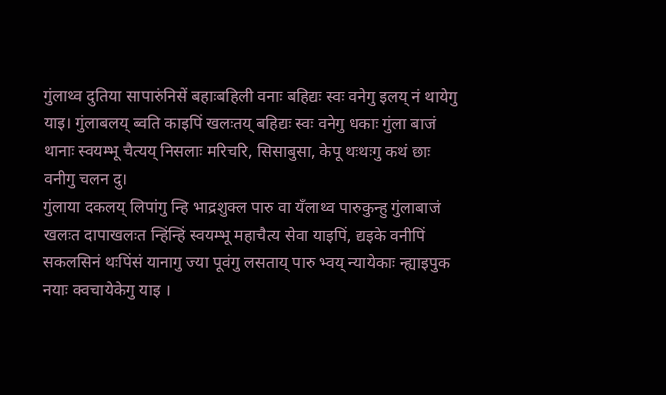गुंलाथ्व दुतिया सापारुंनिसें बहाःबहिली वनाः बहिद्यः स्वः वनेगु इलय् नं थायेगु याइ। गुंलाबलय् ब्वति काइपिं खलःतय् बहिद्यः स्वः वनेगु धकाः गुंला बाजं थानाः स्वयम्भू चैत्यय् निसलाः मरिचरि, सिसाबुसा, केपू थःथःगु कथं छाः वनीगु चलन दु।
गुंलाया दकलय् लिपांगु न्हि भाद्रशुक्ल पारु वा यँलाथ्व पारुकुन्हु गुंलाबाजं खलःत दापाखलःत न्हिंन्हिं स्वयम्भू महाचैत्य सेवा याइपिं, द्यइके वनीपिं सकलसिनं थःपिंसं यानागु ज्या पूवंगु लसताय् पारु भ्वय् न्यायेकाः न्ह्याइपुक नयाः क्वचायेकेगु याइ ।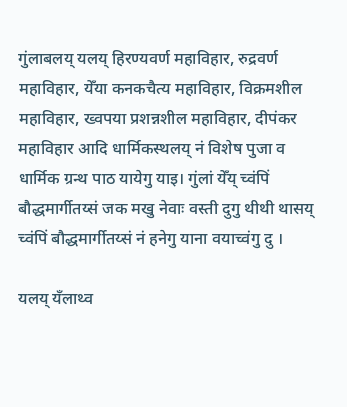गुंलाबलय् यलय् हिरण्यवर्ण महाविहार, रुद्रवर्ण महाविहार, येँया कनकचैत्य महाविहार, विक्रमशील महाविहार, ख्वपया प्रशन्नशील महाविहार, दीपंकर महाविहार आदि धार्मिकस्थलय् नं विशेष पुजा व धार्मिक ग्रन्थ पाठ यायेगु याइ। गुंलां येँय् च्वंपिं बौद्धमार्गीतय्सं जक मखु नेवाः वस्ती दुगु थीथी थासय् च्वंपिं बौद्धमार्गीतय्सं नं हनेगु याना वयाच्वंगु दु ।

यलय् यँलाथ्व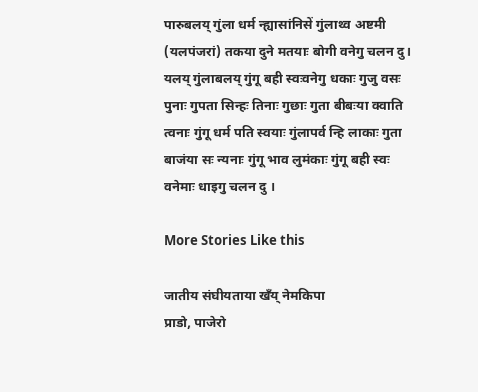पारुबलय् गुंला धर्म न्ह्यासांनिसें गुंलाथ्व अष्टमी (यलपंजरां) तकया दुने मतयाः बोगी वनेगु चलन दु। यलय् गुंलाबलय् गुंगू बही स्वःवनेगु धकाः गुजु वसः पुनाः गुपता सिन्हः तिनाः गुछाः गुता बीबःया क्वाति त्वनाः गुंगू धर्म पति स्वयाः गुंलापर्व न्हि लाकाः गुता बाजंया सः न्यनाः गुंगू भाव लुमंकाः गुंगू बही स्वः वनेमाः धाइगु चलन दु ।

More Stories Like this

जातीय संघीयताया खँय् नेमकिपा
प्राडो, पाजेरो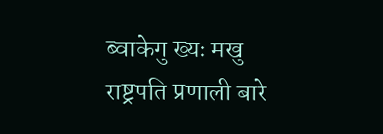ब्वाकेगु ख्यः मखु
राष्ट्रपति प्रणाली बारे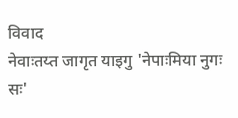विवाद
नेवाःतय्त जागृत याइगु 'नेपाःमिया नुगः सः'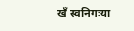खँ स्वनिगःया